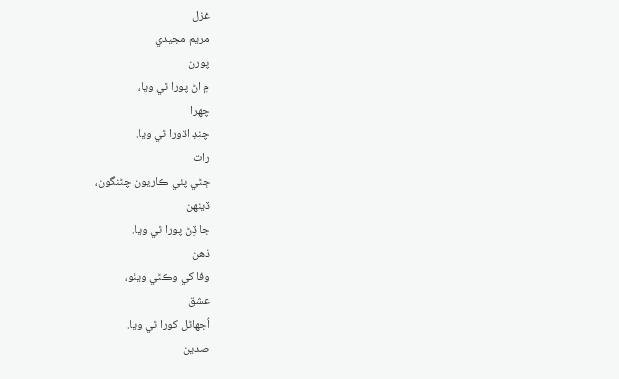غزل
مريم مجيدي
پورن
۾ اڻ پورا ٿي ويا،
چهرا
چنڊ اڌورا ٿي ويا.
رات
ڄڻي پئي ڪاريون چڻنگون،
ڏينهن
جا ڏِڻ پورا ٿي ويا.
ذهن
وفا کي وڪڻي ويٺو،
عشق
اُجهاڻل کورا ٿي ويا.
صدين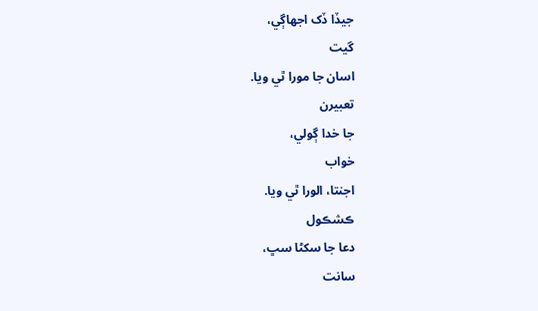جيڏا ڏک اجهاڳي،
گيت
اسان جا مورا ٿي ويا.
تعبيرن
جا خدا ڳولي،
خواب
اجنتا، الورا ٿي ويا.
ڪشڪول
دعا جا سکڻا سڀ،
سانت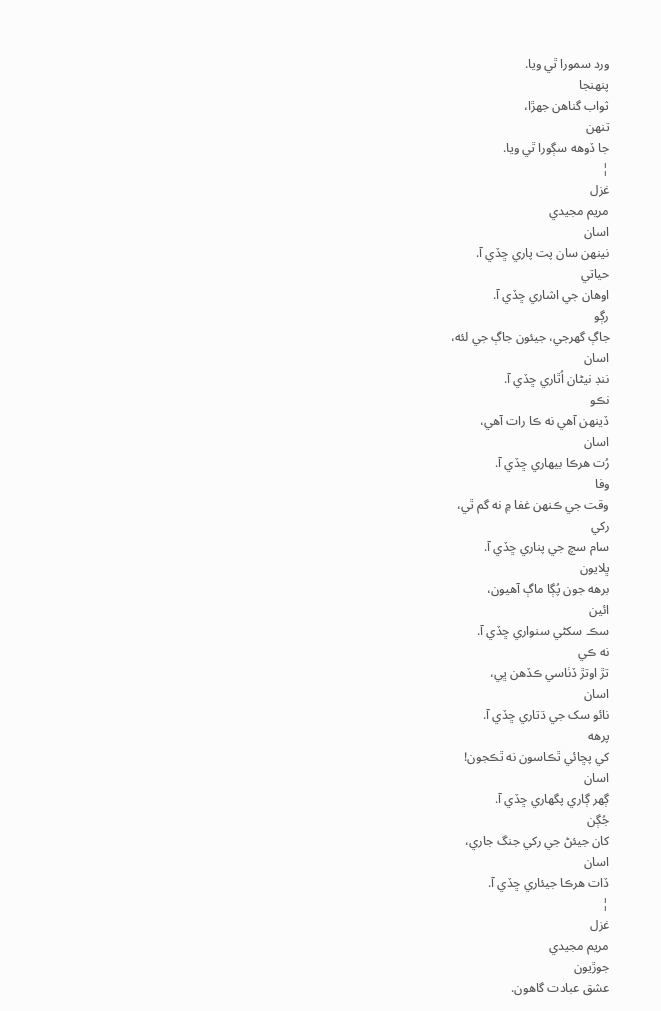ورد سمورا ٿي ويا.
پنهنجا
ثواب گناهن جهڙا،
تنهن
جا ڏوهه سڳورا ٿي ويا.
¦
غزل
مريم مجيدي
اسان
نينهن سان پت پاري ڇڏي آ.
حياتي
اوهان جي اشاري ڇڏي آ.
رڳو
جاڳ گهرجي، جيئون جاڳ جي لئه،
اسان
ننڊ نيڻان اُٿاري ڇڏي آ.
نڪو
ڏينهن آهي نه ڪا رات آهي،
اسان
رُت هرڪا بيهاري ڇڏي آ.
وفا
وقت جي ڪنهن غفا ۾ نه گم ٿي،
رکي
سام سچ جي پناري ڇڏي آ.
ڀلايون
برهه جون پُڳا ماڳ آهيون،
ائين
سڪ سکڻي سنواري ڇڏي آ.
نه ڪي
تڙ اوتڙ ڏٺاسي ڪڏهن ڀي،
اسان
نائو سک جي ڌتاري ڇڏي آ.
پرهه
کي پڇائي ٿڪاسون نه ٿڪجون!
اسان
ڳهر ڳاري پگهاري ڇڏي آ.
جُڳن
کان جيئڻ جي رکي جنگ جاري،
اسان
ڏات هرڪا جيئاري ڇڏي آ.
¦
غزل
مريم مجيدي
جوڙيون
عشق عبادت گاهون.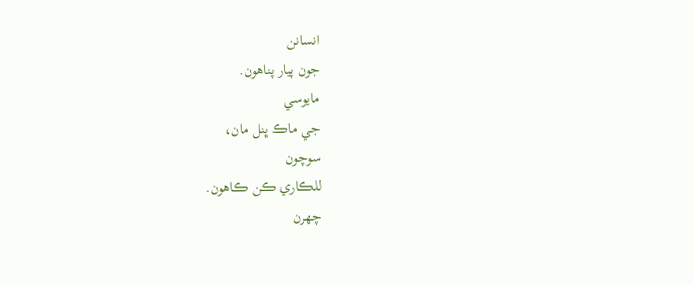انسانن
جون پيار پناهون.
مايوسي
جي ماڪ ڀنل مان،
سوچون
للڪاري ڪن ڪاهون.
چهرن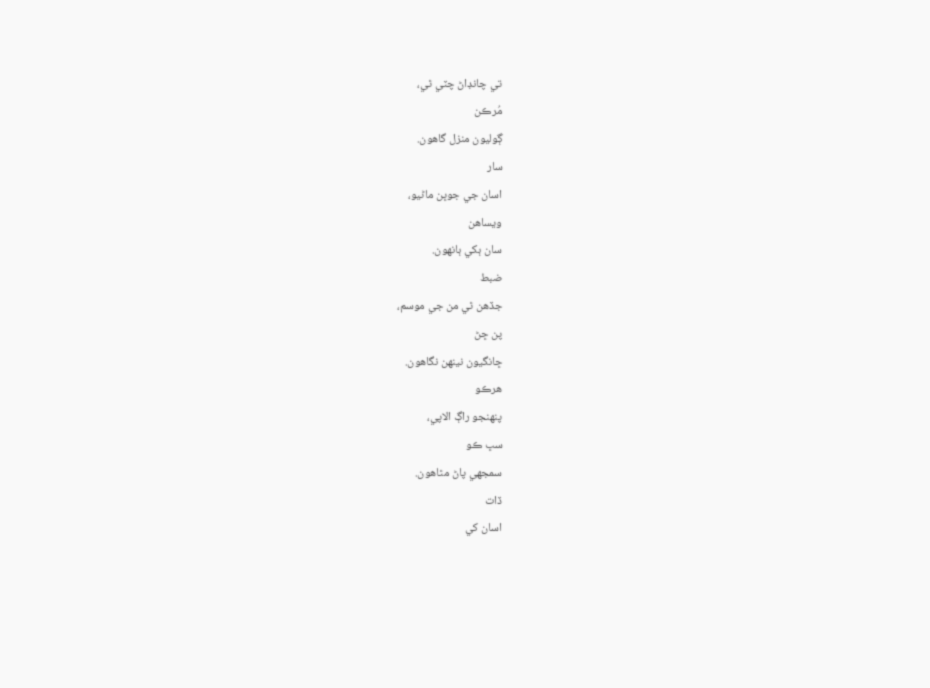تي چانڊاڻ چٽي ٿي،
مُرڪن
ڳوليون منزل گاهون.
سار
اسان جي جوڀن ماڻيو،
ويساهن
سان ٻکي ٻانهون.
ضبط
جڏهن ٿي من جي موسم،
پن ڇڻ
ڇانگيون نينهن نگاهون.
هرڪو
پنهنجو راڳ الاپي،
سڀ ڪو
سمجهي پاڻ مٿاهون.
ڏات
اسان کي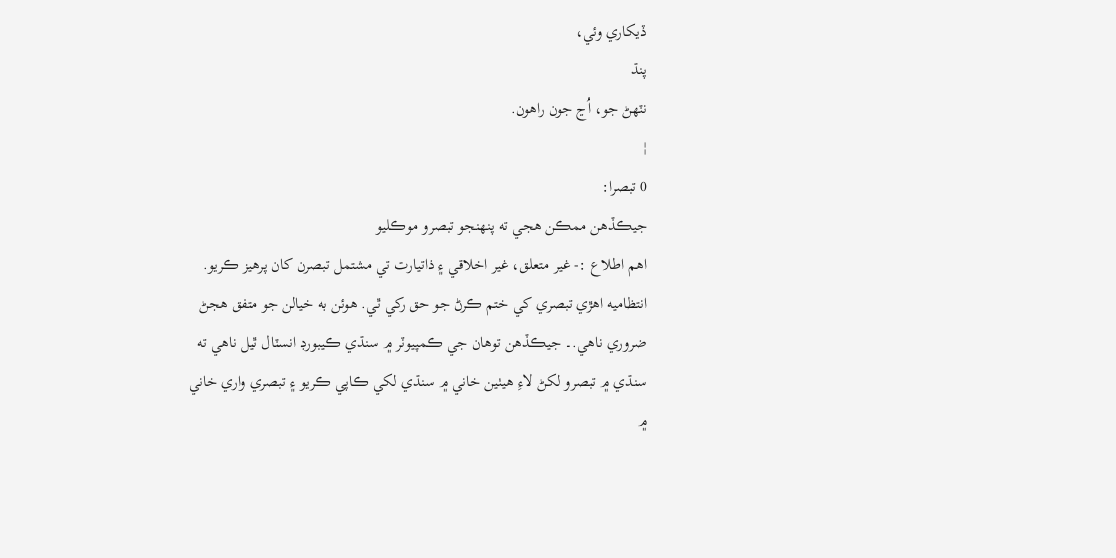ڏيکاري وئي،
پنڌ
نٽهڻ جو، اُڃ جون راهون.
¦
0 تبصرا:
جيڪڏهن ممڪن هجي ته پنهنجو تبصرو موڪليو
اهم اطلاع :- غير متعلق، غير اخلاقي ۽ ذاتيارت تي مشتمل تبصرن کان پرهيز ڪريو. انتظاميه اهڙي تبصري کي ختم ڪرڻ جو حق رکي ٿي. هوئن به خيالن جو متفق هجڻ ضروري ناهي.۔ جيڪڏهن توهان جي ڪمپيوٽر ۾ سنڌي ڪيبورڊ انسٽال ٿيل ناهي ته سنڌي ۾ تبصرو لکڻ لاءِ هيٺين خاني ۾ سنڌي لکي ڪاپي ڪريو ۽ تبصري واري خاني ۾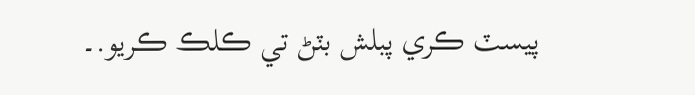پيسٽ ڪري پبلش بٽڻ تي ڪلڪ ڪريو.۔